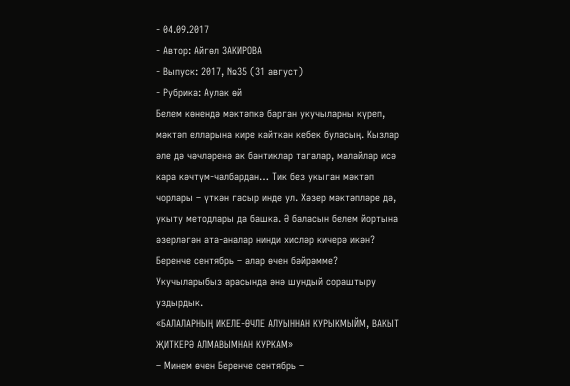- 04.09.2017
- Автор: Айгөл ЗАКИРОВА
- Выпуск: 2017, №35 (31 август)
- Рубрика: Аулак өй
Белем көнендә мәктәпкә барган укучыларны күреп, мәктәп елларына кире кайткан кебек буласың. Кызлар әле дә чәчләренә ак бантиклар тагалар, малайлар исә кара кәчтүм-чалбардан… Тик без укыган мәктәп чорлары – үткән гасыр инде ул. Хәзер мәктәпләре дә, укыту методлары да башка. Ә баласын белем йортына әзерләгән ата-аналар нинди хисләр кичерә икән? Беренче сентябрь – алар өчен бәйрәмме? Укучыларыбыз арасында әнә шундый сораштыру уздырдык.
«БАЛАЛАРНЫҢ ИКЕЛЕ-ӨЧЛЕ АЛУЫННАН КУРЫКМЫЙМ, ВАКЫТ ҖИТКЕРӘ АЛМАВЫМНАН КУРКАМ»
– Минем өчен Беренче сентябрь –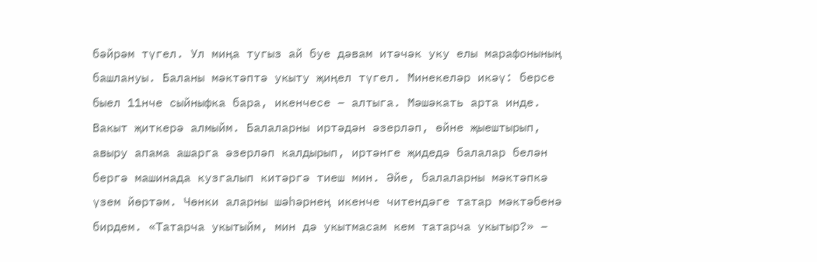бәйрәм түгел. Ул миңа тугыз ай буе дәвам итәчәк уку елы марафонының башлануы. Баланы мәктәптә укыту җиңел түгел. Минекеләр икәү: берсе быел 11нче сыйныфка бара, икенчесе – алтыга. Мәшәкать арта инде. Вакыт җиткерә алмыйм. Балаларны иртәдән әзерләп, өйне җыештырып, авыру апама ашарга әзерләп калдырып, иртәнге җидедә балалар белән бергә машинада кузгалып китәргә тиеш мин. Әйе, балаларны мәктәпкә үзем йөртәм. Чөнки аларны шәһәрнең икенче читендәге татар мәктәбенә бирдем. «Татарча укытыйм, мин дә укытмасам кем татарча укытыр?» –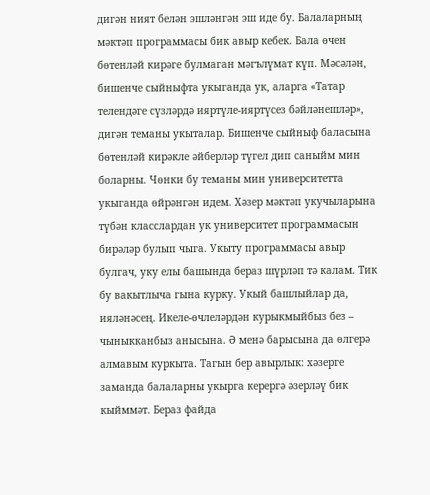дигән ният белән эшләнгән эш иде бу. Балаларның мәктәп программасы бик авыр кебек. Бала өчен бөтенләй кирәге булмаган мәгълүмат күп. Мәсәлән, бишенче сыйныфта укыганда ук, аларга «Татар телендәге сүзләрдә ияртүле-ияртүсез бәйләнешләр», дигән теманы укыталар. Бишенче сыйныф баласына бөтенләй кирәкле әйберләр түгел дип саныйм мин боларны. Чөнки бу теманы мин университетта укыганда өйрәнгән идем. Хәзер мәктәп укучыларына түбән класслардан ук университет программасын бирәләр булып чыга. Укыту программасы авыр булгач, уку елы башында бераз шүрләп тә калам. Тик бу вакытлыча гына курку. Укый башлыйлар да, ияләнәсең. Икеле-өчлеләрдән курыкмыйбыз без – чыныкканбыз анысына. Ә менә барысына да өлгерә алмавым куркыта. Тагын бер авырлык: хәзерге заманда балаларны укырга керергә әзерләү бик кыйммәт. Бераз файда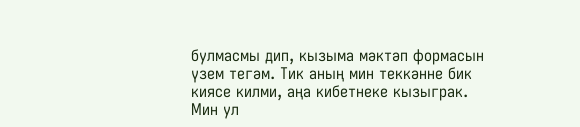булмасмы дип, кызыма мәктәп формасын үзем тегәм. Тик аның мин теккәнне бик киясе килми, аңа кибетнеке кызыграк. Мин ул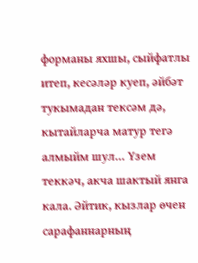форманы яхшы, сыйфатлы итеп, кесәләр куеп, әйбәт тукымадан тексәм дә, кытайларча матур тегә алмыйм шул… Үзем теккәч, акча шактый янга кала. Әйтик, кызлар өчен сарафаннарның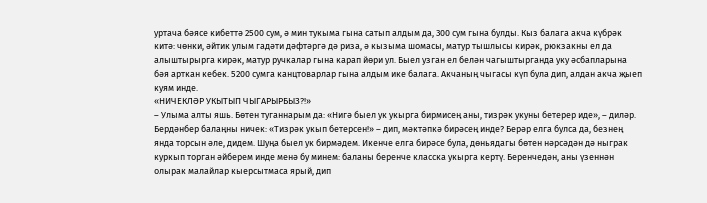уртача бәясе кибеттә 2500 сум, ә мин тукыма гына сатып алдым да, 300 сум гына булды. Кыз балага акча күбрәк китә: чөнки, әйтик улым гадәти дәфтәргә дә риза, ә кызыма шомасы, матур тышлысы кирәк, рюкзакны ел да алыштырырга кирәк, матур ручкалар гына карап йөри ул. Быел узган ел белән чагыштырганда уку әсбапларына бәя арткан кебек. 5200 сумга канцтоварлар гына алдым ике балага. Акчаның чыгасы күп була дип, алдан акча җыеп куям инде.
«НИЧЕКЛӘР УКЫТЫП ЧЫГАРЫРБЫЗ?!»
– Улыма алты яшь. Бөтен туганнарым да: «Нигә быел ук укырга бирмисең аны, тизрәк укуны бетерер иде», – диләр. Бердәнбер балаңны ничек: «Тизрәк укып бетерсен!» – дип, мәктәпкә бирәсең инде? Берәр елга булса да, безнең янда торсын әле, дидем. Шуңа быел ук бирмәдем. Икенче елга бирәсе була, дөньядагы бөтен нәрсәдән дә ныграк куркып торган әйберем инде менә бу минем: баланы беренче класска укырга кертү. Беренчедән, аны үзеннән олырак малайлар кыерсытмаса ярый, дип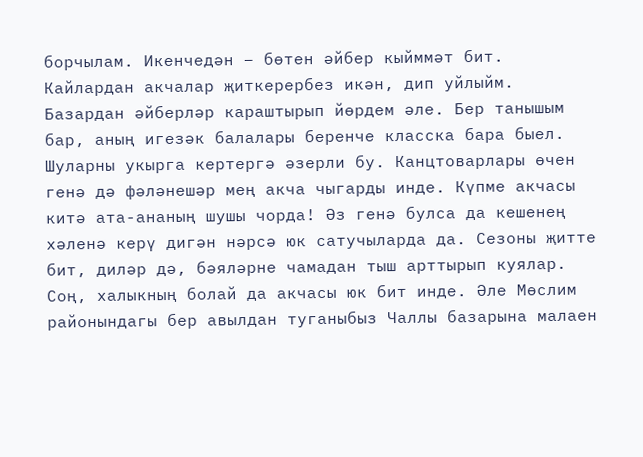борчылам. Икенчедән – бөтен әйбер кыйммәт бит. Кайлардан акчалар җиткерербез икән, дип уйлыйм. Базардан әйберләр караштырып йөрдем әле. Бер танышым бар, аның игезәк балалары беренче класска бара быел. Шуларны укырга кертергә әзерли бу. Канцтоварлары өчен генә дә фәләнешәр мең акча чыгарды инде. Күпме акчасы китә ата-ананың шушы чорда! Әз генә булса да кешенең хәленә керү дигән нәрсә юк сатучыларда да. Сезоны җитте бит, диләр дә, бәяләрне чамадан тыш арттырып куялар. Соң, халыкның болай да акчасы юк бит инде. Әле Мөслим районындагы бер авылдан туганыбыз Чаллы базарына малаен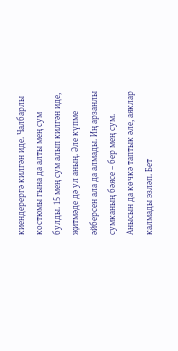киендерергә килгән иде. Чалбарлы костюмы гына да алты мең сум булды. 15 мең сум алып килгән иде, җитмәде дә ул аның. Әле күпме әйберсен ала да алмады. Иң арзанлы сумканың бәясе – бер мең сум. Анысын да көчкә таптык әле, аяклар калмады эзләп. Бет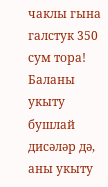чаклы гына галстук 350 сум тора! Баланы укыту бушлай дисәләр дә, аны укыту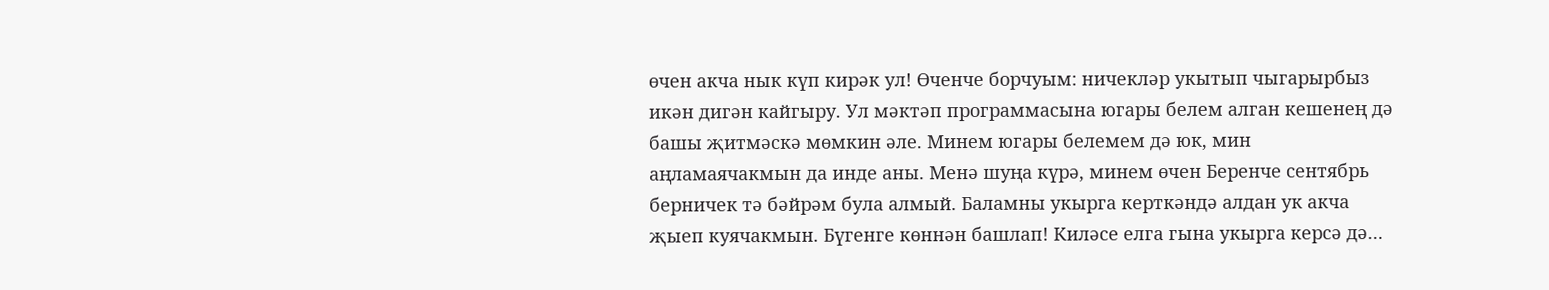өчен акча нык күп кирәк ул! Өченче борчуым: ничекләр укытып чыгарырбыз икән дигән кайгыру. Ул мәктәп программасына югары белем алган кешенең дә башы җитмәскә мөмкин әле. Минем югары белемем дә юк, мин аңламаячакмын да инде аны. Менә шуңа күрә, минем өчен Беренче сентябрь берничек тә бәйрәм була алмый. Баламны укырга керткәндә алдан ук акча җыеп куячакмын. Бүгенге көннән башлап! Киләсе елга гына укырга керсә дә…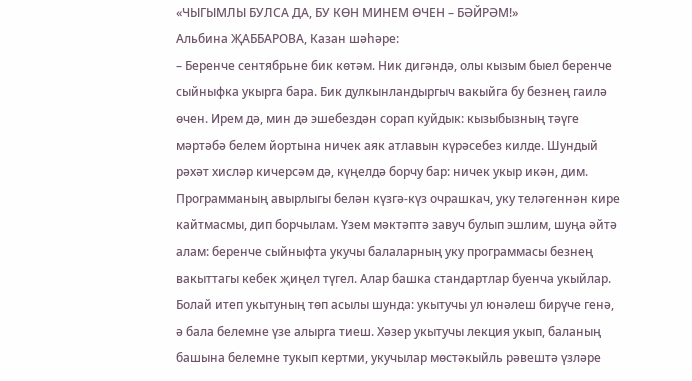«ЧЫГЫМЛЫ БУЛСА ДА, БУ КӨН МИНЕМ ӨЧЕН – БӘЙРӘМ!»
Альбина ҖАББАРОВА, Казан шәһәре:
– Беренче сентябрьне бик көтәм. Ник дигәндә, олы кызым быел беренче сыйныфка укырга бара. Бик дулкынландыргыч вакыйга бу безнең гаилә өчен. Ирем дә, мин дә эшебездән сорап куйдык: кызыбызның тәүге мәртәбә белем йортына ничек аяк атлавын күрәсебез килде. Шундый рәхәт хисләр кичерсәм дә, күңелдә борчу бар: ничек укыр икән, дим. Программаның авырлыгы белән күзгә-күз очрашкач, уку теләгеннән кире кайтмасмы, дип борчылам. Үзем мәктәптә завуч булып эшлим, шуңа әйтә алам: беренче сыйныфта укучы балаларның уку программасы безнең вакыттагы кебек җиңел түгел. Алар башка стандартлар буенча укыйлар. Болай итеп укытуның төп асылы шунда: укытучы ул юнәлеш бирүче генә, ә бала белемне үзе алырга тиеш. Хәзер укытучы лекция укып, баланың башына белемне тукып кертми, укучылар мөстәкыйль рәвештә үзләре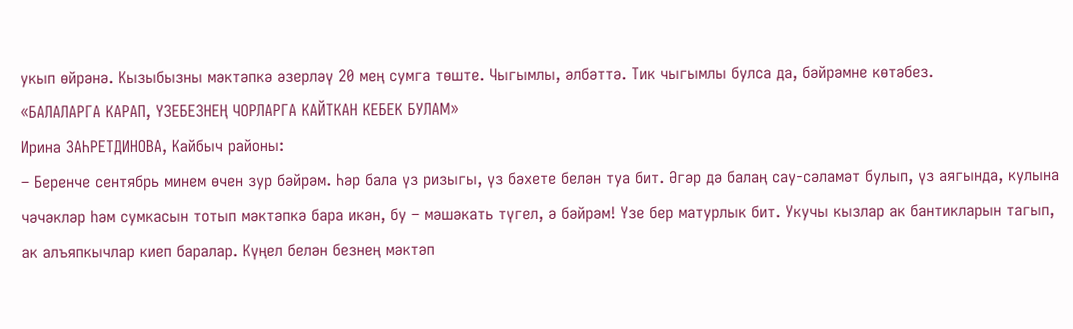укып өйрәнә. Кызыбызны мәктәпкә әзерләү 20 мең сумга төште. Чыгымлы, әлбәттә. Тик чыгымлы булса да, бәйрәмне көтәбез.
«БАЛАЛАРГА КАРАП, ҮЗЕБЕЗНЕҢ ЧОРЛАРГА КАЙТКАН КЕБЕК БУЛАМ»
Ирина ЗАҺРЕТДИНОВА, Кайбыч районы:
– Беренче сентябрь минем өчен зур бәйрәм. Һәр бала үз ризыгы, үз бәхете белән туа бит. Әгәр дә балаң сау-сәламәт булып, үз аягында, кулына чәчәкләр һәм сумкасын тотып мәктәпкә бара икән, бу – мәшәкать түгел, ә бәйрәм! Үзе бер матурлык бит. Укучы кызлар ак бантикларын тагып, ак алъяпкычлар киеп баралар. Күңел белән безнең мәктәп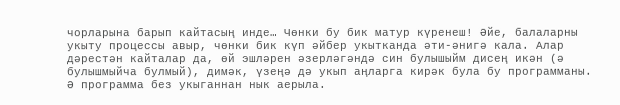чорларына барып кайтасың инде… Чөнки бу бик матур күренеш! Әйе, балаларны укыту процессы авыр, чөнки бик күп әйбер укытканда әти-әнигә кала. Алар дәрестән кайталар да, өй эшләрен әзерләгәндә син булышыйм дисең икән (ә булышмыйча булмый), димәк, үзеңә дә укып аңларга кирәк була бу программаны. Ә программа без укыганнан нык аерыла.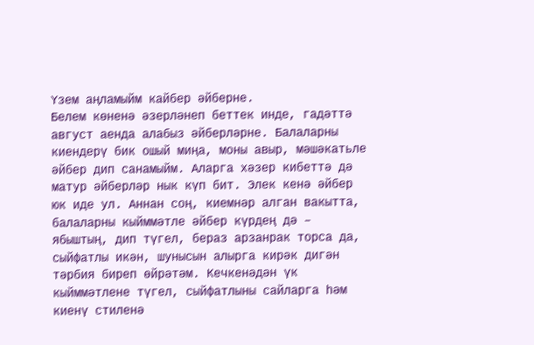Үзем аңламыйм кайбер әйберне.
Белем көненә әзерләнеп беттек инде, гадәттә август аенда алабыз әйберләрне. Балаларны киендерү бик ошый миңа, моны авыр, мәшәкатьле әйбер дип санамыйм. Аларга хәзер кибеттә дә матур әйберләр нык күп бит. Элек кенә әйбер юк иде ул. Аннан соң, киемнәр алган вакытта, балаларны кыйммәтле әйбер күрдең дә – ябыштың, дип түгел, бераз арзанрак торса да, сыйфатлы икән, шунысын алырга кирәк дигән тәрбия биреп өйрәтәм. Кечкенәдән үк кыйммәтлене түгел, сыйфатлыны сайларга һәм киенү стиленә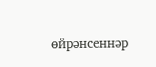өйрәнсеннәр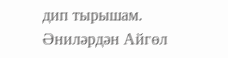дип тырышам.
Әниләрдән Айгөл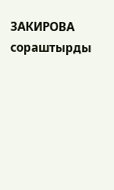ЗАКИРОВА сораштырды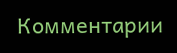Комментарии